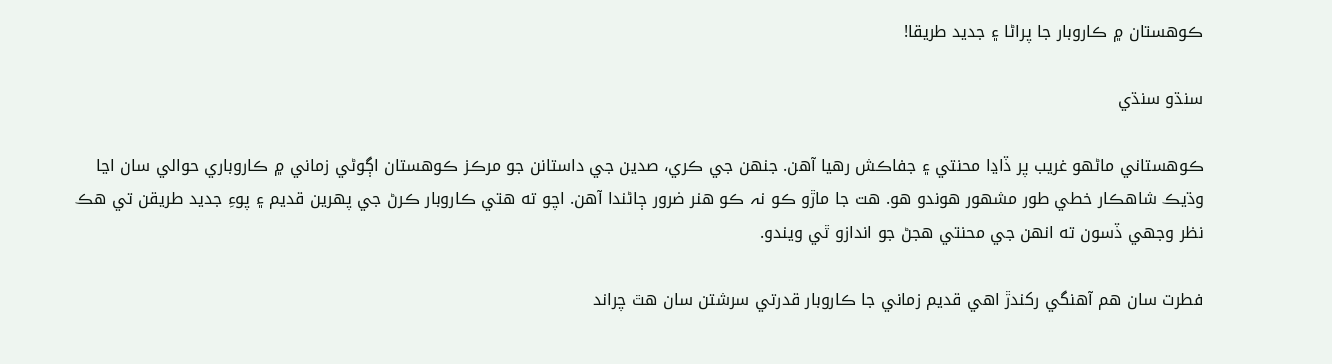ڪوھستان ۾ ڪاروبار جا پراڻا ۽ جديد طريقا!

سنڌو سنڌي

ڪوھستاني ماڻھو غريب پر ڏاڍا محنتي ۽ جفاڪش رھيا آھن. جنھن جي ڪري، صدين جي داستانن جو مرڪز ڪوھستان اڳوڻي زماني ۾ ڪاروباري حوالي سان اڃا وڌيڪ شاھڪار خطي طور مشھور ھوندو ھو. ھت جا ماڙو ڪو نہ ڪو ھنر ضرور ڄاڻندا آھن. اچو ته ھتي ڪاروبار ڪرڻ جي پھرين قديم ۽ پوءِ جديد طريقن تي ھڪ نظر وجهي ڏسون ته انھن جي محنتي ھجڻ جو اندازو ٿي ويندو.

فطرت سان ھم آھنگي رکندڙ اھي قديم زماني جا ڪاروبار قدرتي سرشتن سان ھٿ چراند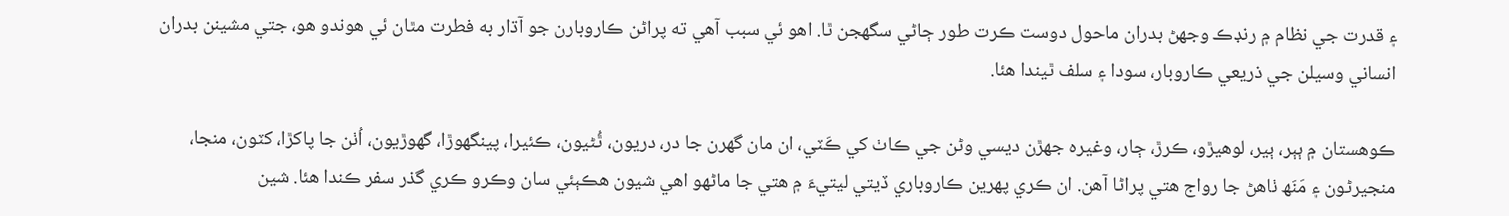۽ قدرت جي نظام ۾ رنڊڪ وجهڻ بدران ماحول دوست ڪرت طور ڄاڻي سگهجن ٿا. اھو ئي سبب آھي ته پراڻن ڪاروبارن جو آڌار به فطرت مٿان ئي ھوندو ھو، جتي مشينن بدران انساني وسيلن جي ذريعي ڪاروبار، سودا ۽ سلف ٿيندا ھئا.

ڪوھستان ۾ ٻٻر، ٻير، لوھيڙو، ڪرڙ، ڄار، وغيرہ جھڙن ديسي وڻن جي ڪاٺ کي ڪَٽي، ان مان گهرن جا در، دريون، ٿُڻيون، ڪئيرا، پينگهوڙا، گهوڙيون، اُٺن جا پاکڙا، کٽون، منجا، منجيرڻون ۽ مَنَھ ٺاھڻ جا رواج ھتي پراڻا آھن. ان ڪري پھرين ڪاروباري ڏيتي ليتيءَ ۾ ھتي جا ماڻھو اھي شيون ھڪٻئي سان وڪرو ڪري گذر سفر ڪندا ھئا. شين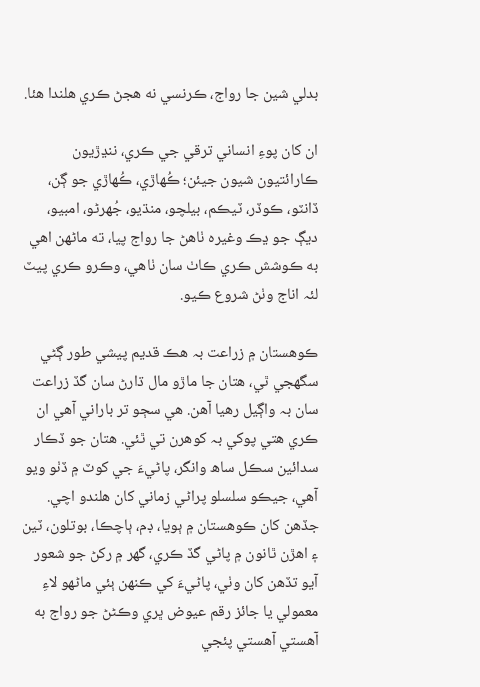بدلي شين جا رواج، ڪرنسي نه ھجڻ ڪري ھلندا ھئا.

ان کان پوءِ انساني ترقي جي ڪري، ننڍڙيون ڪارائتيون شيون جيئن؛ ڪُھاڙي، ڪُھاڙي جو ڳن، ڏانٽو، ڪوڏر، ٽيڪم، بيلچو، منڌيو، جُهرڻو، امبيو، ديڳ جو ڍڪ وغيرہ ٺاھڻ جا رواج پيا، ته ماڻھن اھي به ڪوشش ڪري ڪاٺ سان ٺاھي، وڪرو ڪري پيٽ لئہ اناج وٺڻ شروع ڪيو.

ڪوھستان ۾ زراعت بہ ھڪ قديم پيشي طور ڳڻي سگهجي ٿي، ھتان جا ماڙو مال ڌارڻ سان گڏ زراعت سان بہ واڳيل رھيا آھن. ھي سڄو تر باراني آھي ان ڪري ھتي پوکي بہ کوھرن تي ٿئي. ھتان جو ڏڪار سدائين سڪل ساھ وانگر، پاڻيءَ جي کوٽ ۾ ڏٺو ويو آھي، جيڪو سلسلو پراڻي زماني کان ھلندو اچي. جڏھن کان ڪوھستان ۾ ٻويا، ڊم، ٻاچڪا، بوتلون، ٽين ۽ اھڙن ٿانون ۾ پاڻي گڏ ڪري، گهر ۾ رکڻ جو شعور آيو تڏھن کان وٺي، پاڻيءَ کي ڪنھن ٻئي ماڻھو لاءِ معمولي يا جائز رقم عيوض ڀري وڪڻڻ جو رواج به آھستي آھستي پئجي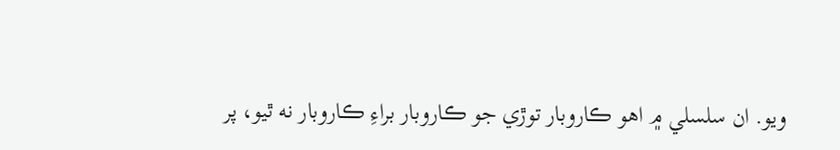ويو. ان سلسلي ۾ اھو ڪاروبار توڙي جو ڪاروبار براءِ ڪاروبار نه ٿيو، پر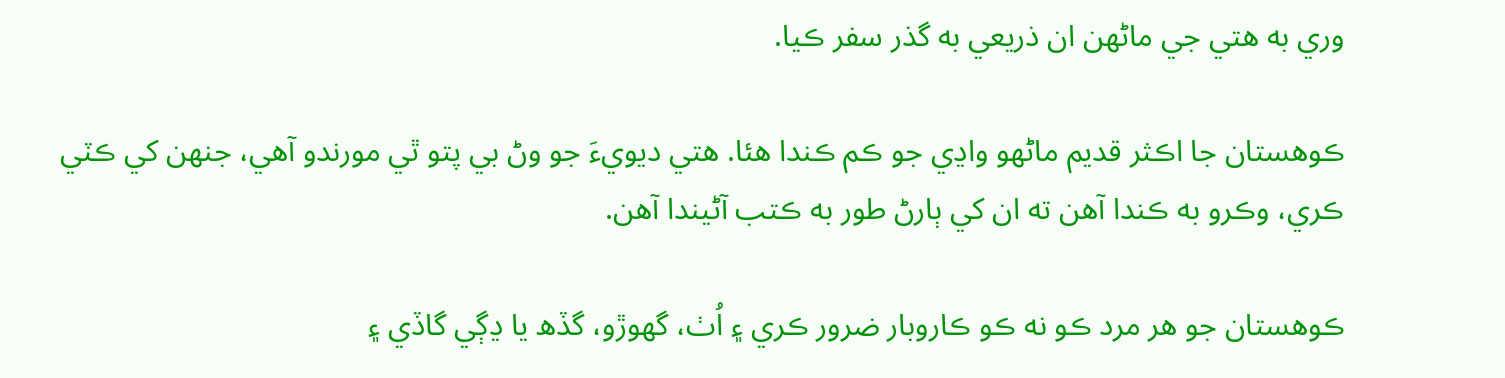وري به ھتي جي ماڻھن ان ذريعي به گذر سفر ڪيا.

ڪوھستان جا اڪثر قديم ماڻھو واڍي جو ڪم ڪندا ھئا. ھتي ديويءَ جو وڻ بي پتو ٿي مورندو آھي، جنھن کي ڪٽي ڪري، وڪرو به ڪندا آھن ته ان کي ٻارڻ طور به ڪتب آڻيندا آھن.

ڪوھستان جو ھر مرد ڪو نه ڪو ڪاروبار ضرور ڪري ۽ اُٺ، گهوڙو، گڏھ يا ڍڳي گاڏي ۽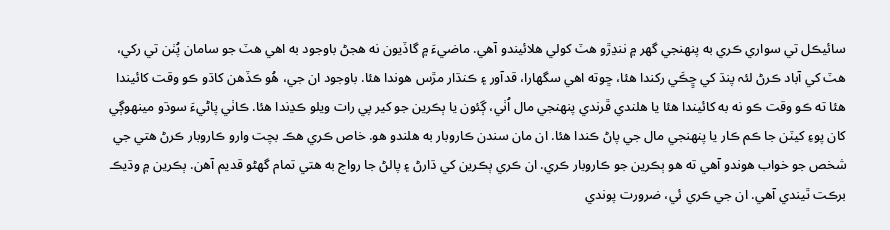سائيڪل تي سواري ڪري به پنھنجي گهر ۾ ننڍڙو ھٽ کولي ھلائيندو آھي. ماضيءَ ۾ گاڏيون نه ھجڻ باوجود به اھي ھٽ جو سامان پُٺن تي رکي، ھٽ کي آباد ڪرڻ لئہ پنڌ کي ڇِڪَي رکندا ھئا، ڇوته اھي سگهارا، قدآور ۽ ڪنڌار مڙس ھوندا ھئا. باوجود ان جي، ھُو ڪڏھن کاڌو ڪو وقت کائيندا ھئا ته ڪو وقت ڪو نه به کائيندا ھئا يا ھلندي ڦرندي پنھنجي مال اُٺي، ڳئون يا ٻڪرين جو کير پي رات ويلو ڪڍندا ھئا. ڪاٺي پاڻيءَ سوڌو مينھوڳي کان پوءِ کيٽن جا ڪم ڪار يا پنھنجي مال جي پاڻ ڪندا ھئا. ان مان سندن ڪاروبار به ھلندو ھو. خاص ڪري ھڪ بچت وارو ڪاروبار ڪرڻ ھتي جي شخص جو خواب ھوندو آھي ته ھو ٻڪرين جو ڪاروبار ڪري. ان ڪري ٻڪرين کي ڌارڻ ۽ پالڻ جا رواج به ھتي تمام گهڻو قديم آھن. ٻڪرين ۾ وڌيڪ برڪت ٿيندي آھي. ان جي ڪري ئي، ضرورت پوندي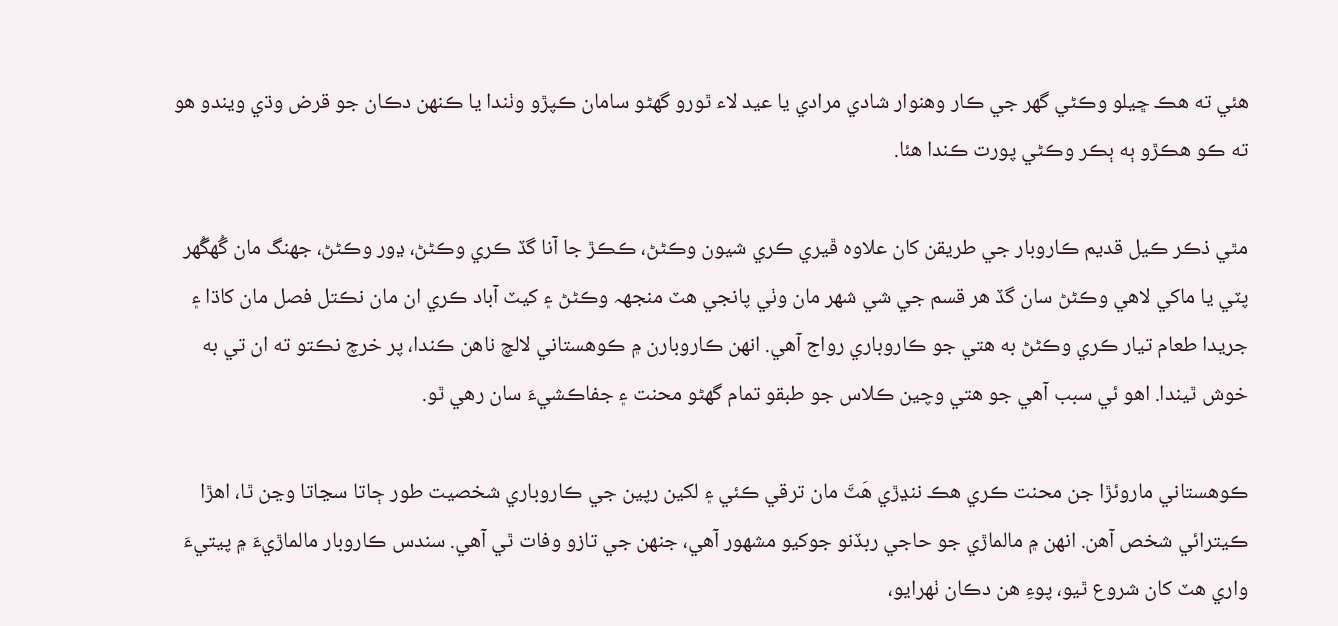ھئي ته ھڪ ڇيلو وڪڻي گهر جي ڪار وهنوار شادي مرادي يا عيد لاء ٿورو گهڻو سامان ڪپڙو وٺندا يا ڪنھن دڪان جو قرض وڌي ويندو ھو ته ڪو ھڪڙو ٻه ٻڪر وڪڻي پورت ڪندا ھئا.

مٿي ذڪر ڪيل قديم ڪاروبار جي طريقن کان علاوه ڦيري ڪري شيون وڪڻڻ، ڪڪڙ جا آنا گڏ ڪري وڪڻڻ، ڍور وڪڻڻ، جهنگ مان گُھگُھر پٽي يا ماکي لاھي وڪڻڻ سان گڏ ھر قسم جي شي شھر مان وٺي پانجي ھٽ منجهہ وڪڻڻ ۽ کيٽ آباد ڪري ان مان نڪتل فصل مان کاڌا ۽ جريدا طعام تيار ڪري وڪڻڻ به ھتي جو ڪاروباري رواج آھي. انھن ڪاروبارن ۾ ڪوھستاني لالچ ناھن ڪندا، پر خرچ نڪتو ته ان تي به خوش ٿيندا. اھو ئي سبب آھي جو ھتي وچين ڪلاس جو طبقو تمام گهڻو محنت ۽ جفاڪشيءَ سان رھي ٿو.

ڪوھستاني ماروئڙا جن محنت ڪري ھڪ ننڍڙي ھَٽَ مان ترقي ڪئي ۽ لکين رپين جي ڪاروباري شخصيت طور ڄاتا سڃاتا وڃن ٿا، اھڙا ڪيترائي شخص آھن. انھن ۾ مالماڙي جو حاجي ربڏنو جوکيو مشھور آھي، جنھن جي تازو وفات ٿي آھي. سندس ڪاروبار مالماڙيءَ ۾ پيتيءَ واري ھٽ کان شروع ٿيو، پوءِ ھن دڪان ٺھرايو،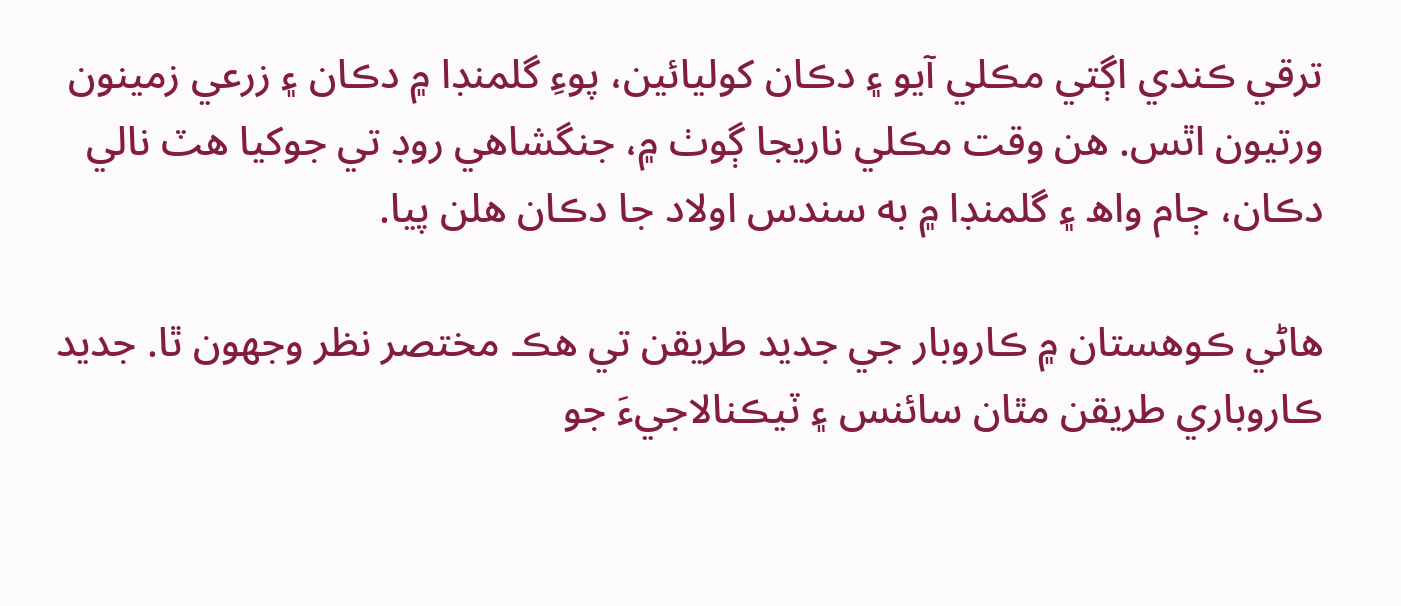ترقي ڪندي اڳتي مڪلي آيو ۽ دڪان کوليائين، پوءِ گلمنڊا ۾ دڪان ۽ زرعي زمينون ورتيون اٿس. ھن وقت مڪلي ناريجا ڳوٺ ۾، جنگشاھي روڊ تي جوکيا ھٽ نالي دڪان، ڄام واھ ۽ گلمنڊا ۾ به سندس اولاد جا دڪان ھلن پيا.

ھاڻي ڪوھستان ۾ ڪاروبار جي جديد طريقن تي ھڪ مختصر نظر وجهون ٿا. جديد ڪاروباري طريقن مٿان سائنس ۽ ٽيڪنالاجيءَ جو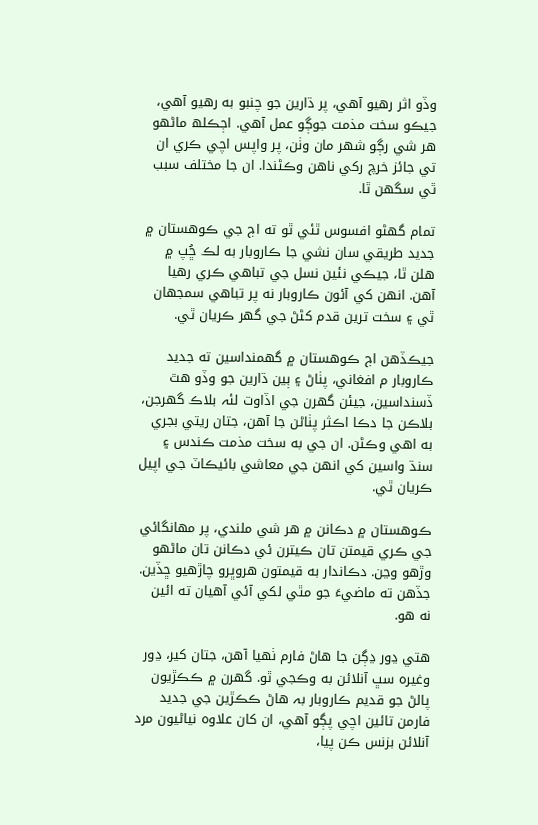وڏو اثر رھيو آھي، پر ڌارين جو چنبو به رھيو آھي، جيڪو سخت مذمت جوڳو عمل آھي. اڄڪلھ ماڻھو ھر شي رڳو شھر مان وٺن، پر واپس اچي ڪري ان تي جائز خرچ رکي ناھن وڪڻندا. ان جا مختلف سبب ٿي سگهن ٿا.

تمام گهڻو افسوس ٿئي ٿو ته اڄ جي ڪوھستان ۾ جديد طريقي سان نشي جا ڪاروبار به لڪ ڇُپ ۾ ھلن ٿا، جيڪي نئين نسل جي تباھي ڪري رھيا آھن. انھن کي آئون ڪاروبار نه پر تباھي سمجهان ٿي ۽ سخت ترين قدم کڻڻ جي گهر ڪريان ٿي.

جيڪڏھن اڄ ڪوھستان ۾ گهمنداسين ته جديد ڪاروبار م افغاني، پٺاڻ ۽ ٻين ڌارين جو وڏو ھٿ ڏسنداسين، جيئن گهرن جي اڏاوت لئہ بلاڪ گهرجن، بلاڪن جا دڪا اڪثر پٺاڻن جا آھن، جتان ريتي بجري به اھي وڪڻن. ان جي به سخت مذمت ڪندس ۽ سنڌ واسين کي انھن جي معاشي بائيڪاٽ جي اپيل ڪريان ٿي.

ڪوھستان ۾ دڪانن ۾ ھر شي ملندي، پر مھانگائي جي ڪري قيمتن تان ڪيترن ئي دڪانن تان ماڻھو وڙھو وڃن. دڪاندار به قيمتون ھروڀرو چاڙھيو ڇڏين. جڏھن ته ماضيءَ جو مٿي لکي آئي آھيان ته ائين نه ھو.

ھتي ڍور ڍڳن جا ھاڻ فارم ٺھيا آھن، جتان کير، ڍور وغيره سڀ آنلائن به وڪجي ٿو. گهرن ۾ ڪڪڙيون پالڻ جو قديم ڪاروبار بہ ھاڻ ڪڪڙين جي جديد فارمن تائين اچي پڳو آھي، ان کان علاوه نياڻيون مرد آنلائن بزنس ڪن پيا،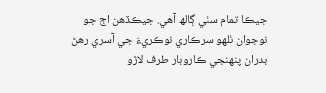جيڪا تمام سٺي ڳالھ آھي. جيڪڏهن اڄ جو نوجوان ٺلھو سرڪاري نوڪريءَ جي آسري رھڻ بدران پنھنجي ڪاروبار طرف لاڙو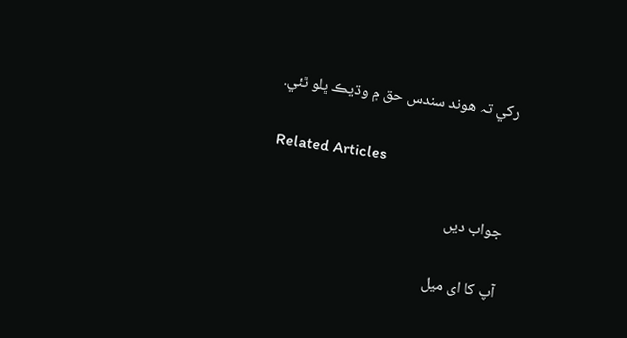رکي تہ ھوند سندس حق ۾ وڌيڪ ڀلو ٿئي.

Related Articles

جواب دیں

آپ کا ای میل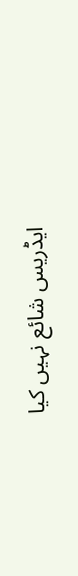ایڈریس شائع نہیں کیا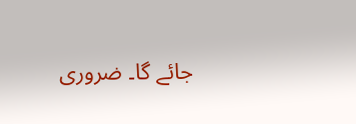جائے گا۔ ضروری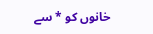خانوں کو * سے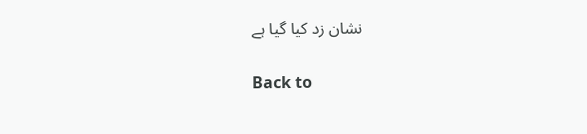نشان زد کیا گیا ہے

Back to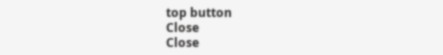top button
Close
Close